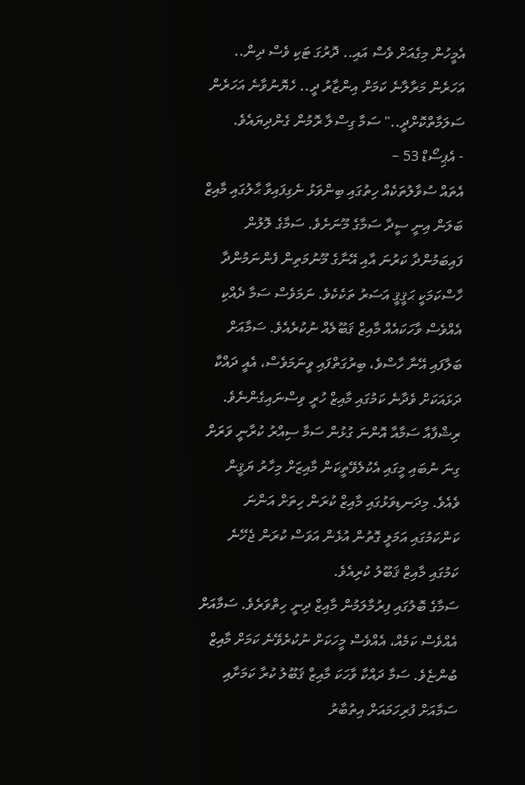އެމީހުން މިގެއަށް ވެސް އައި.. ދޮރުގަ ޓަކި ވެސް ދިން.. އަހަރެން މަރާލާނެ ކަމަށް އިންޒާރު ދީ.. ހެޔޮނުވާނެ އަހަރެން ސަލަމާތްކޮށްދީ.." ސަމާ ގިސްލާ ރޮމުން ގެންދިޔައެވެ.
- އެޕިސޯޑް 53 –
އެތައް ސުވާލުތަކެއް ހިތުގައި ބިންވަޅު ނެގިފައިވާ ޙާލުގައި މާއިޒް ބަލަން އިނީ ސީދާ ސަމާގެ މޫނަށެވެ. ސަމާގެ ލޮލުން ފައިބަމުންދާ ކަރުނަ އާއި އޭނާގެ މޫނުމަތިން ފެންނަމުންދާ ހާސްކަމަކީ ޙަޤީޤީ އަސަރު ތަކެކެވެ. ނަމަވެސް ސަމާ ދެއްކި އެއްވެސް ވާހަކައެއް މާއިޒް ޤަބޫލެއް ނުކުރެއެވެ. ސަމާއަށް ބަލާފައި އޭނާ ހާސްވެ، ބިރުގަތްފައި ވީނަމަވެސް، އެއީ ދައްކާ ދަޅައަކަށް ވެދާނެ ކަމުގައި މާއިޒް ހުރީ ވިސްނައިގެންނެވެ. ރިޝްފާއާ ސަމާއާ އޮންނަ ގުޅުން ސަމާ ސިއްރު ކުރާނީ ވަރަށް ގިނަ ނުބައި މީގައި އެކުލެވޭތީކަން މާއިޒަށް މިހާރު ޔަޤީން ވެއެވެ. މިދަނޑިވަޅުގައި މާއިޒް ކުރަން ހިތަށް އަންނަ ކަންކަމުގައި އަމަލީ ގޮތުން އުޅެން އަވަސް ކުރަން ޖެހޭނެ ކަމުގައި މާއިޒް ޤަބޫލު ކުރިއެވެ.
ސަމާގެ ބޮލުގައި ފިރުމާލަމުން މާއިޒް ދިނީ ހިތްވަރެވެ. ސަމާއަށް އެއްވެސް ކަމެއް، އެއްވެސް މީހަކަށް ނުކުރެވޭނެ ކަމަށް މާއިޒް ބުންޏެވެ. ސަމާ ދައްކާ ވާހަކަ މާއިޒް ޤަބޫލު ކުރާ ކަމަށާއި ސަމާއަށް ފުރިހަމައަށް އިތުބާރު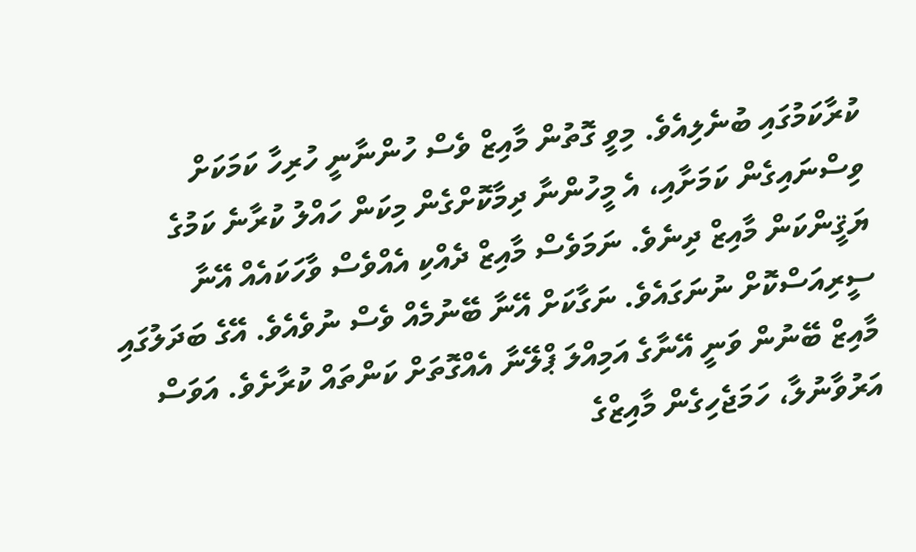ކުރާކަމުގައި ބުނެލިއެވެ. މިވީ ގޮތުން މާއިޒް ވެސް ހުންނާނީ ހުރިހާ ކަމަކަށް ވިސްނައިގެން ކަމަށާއި، އެ މީހުންނާ ދިމާކޮށްގެން މިކަން ހައްލު ކުރާނެ ކަމުގެ ޔަޤީންކަން މާއިޒް ދިނެވެ. ނަމަވެސް މާއިޒް ދެއްކި އެއްވެސް ވާހަކައެއް އޭނާ ސީރިއަސްކޮށް ނުނަގައެވެ. ނަގާކަށް އޭނާ ބޭނުމެއް ވެސް ނުވެއެވެ. އޭގެ ބަދަލުގައި މާއިޒް ބޭނުން ވަނީ އޭނާގެ އަމިއްލަ ޕްލޭނާ އެއްގޮތަށް ކަންތައް ކުރާށެވެ. އަވަސް އަރުވާނުލާ، ހަމަޖެހިގެން މާއިޒްގެ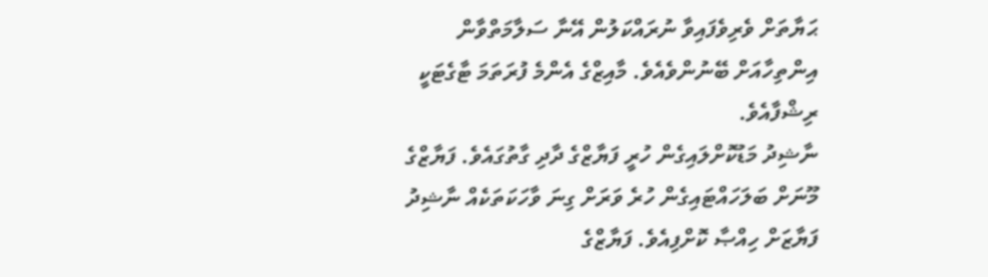ޙަޔާތަށް ވެރިވެފައިވާ ނުރައްކަލުން އޭނާ ސަލާމަތްވާން އިންތިހާއަށް ބޭނުންވެއެވެ. މާއިޒްގެ އެންމެ ފުރަތަމަ ޓާގެޓަކީ ރިޝްފާއެވެ.
ނާޝިދު މަޑުކޮށްލައިގެން ހުރީ ފަޔާޒްގެ ދާދި ގާތުގައެވެ. ފަޔާޒްގެ މޫނަށް ބަލަހައްޓައިގެން ހުރެ ވަރަށް ގިނަ ވާހަކަތަކެއް ނާޝިދު ފަޔާޒަށް ހިއްޞާ ކޮށްފިއެވެ. ފަޔާޒްގެ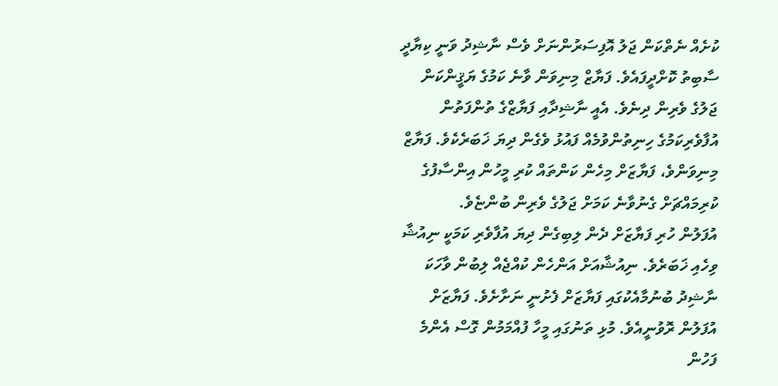ކުށެއް ނެތްކަން ޖަލު އޮފިސަރުންނަށް ވެސް ނާޝިދު ވަނީ ކިޔާދީ ސާބިތު ކޮށްދީފައެވެ. ފަޔާޒް މިނިވަން ވާނެ ކަމުގެ ޔަޤީންކަން ޖަލުގެ ވެރިން ދިނެވެ. އެއީ ނާޝިދާއި ފަޔާޒްގެ ތުންފަތުން އުފާވެރިކަމުގެ ހިނިތުންވުމެއް ފައުޅު ވެގެން ދިޔަ ޚަބަރެކެވެ. ފަޔާޒް މިނިވަންވެ، ފަޔާޒަށް މިހެން ކަންތައް ކުރި މީހުން އިންސާފުގެ ކުރިމައްޗަށް ގެނުވާނެ ކަމަށް ޖަލުގެ ވެރިން ބުންޏެވެ.
އުފަލުން ހުރި ފަޔާޒަށް ދެން ލިބިގެން ދިޔަ އުފާވެރި ކަމަކީ ނިއުޝާ ވިހެއި ޚަބަރެވެ. ނިއުޝާއަށް އަންހެން ކުއްޖެއް ލިބުން ވާހަކަ ނާޝިދު ބުނުމާއެކުގައި ފަޔާޒަށް ފެށުނީ ނަށާށެވެ. ފަޔާޒަށް އުފަލުން ރޮވުނީއެވެ. މުޅި ތަނުގައި މީހާ ފުއްމަމުން ގޮސް އެންމެ ފަހުން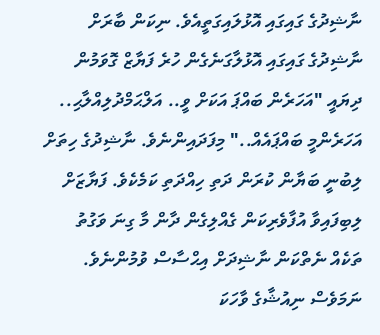ނާޝިދުގެ ގައިގައި އޮޅުލައިގަތީއެވެ. ނިކަން ބާރަށް ނާޝިދުގެ ގައިގައި އޮޅުލާގަނެގެން ހުރެ ފަޔާޒް ގޮވަމުން ދިޔައީ "އަހަރެން ބައްޕަ އަކަށް ވީ.. އަލްޙަމްދުލިއްލާޙި.. އަހަރެންމީ ބައްޕައެއް.." މިފަދައިންނެވެ. ނާޝިދުގެ ހިތަށް ލިބުނީ ބަޔާން ކުރަން ދަތި ހިއްދަތި ކަމެކެވެ. ފަޔާޒަށް ލިބިފައިވާ އުފާވެރިކަން ގެއްލިގެން ދާން މާ ގިނަ ވަގުތު ތަކެއް ނެތްކަން ނާޝިދަށް އިޙްސާސް ވުމުންނެވެ. ނަމަވެސް ނިއުޝާގެ ވާހަކަ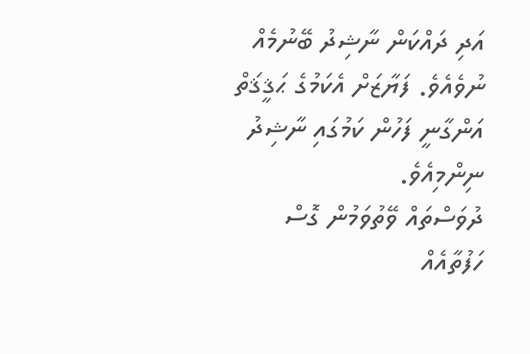އަދި ދައްކަން ނާޝިދު ބޭނުމެއް ނުވެއެވެ. ފަޔާޒަށް އެކަމުގެ ޙަޤީޤަތް އަންގާނީ ފަހުން ކަމުގައި ނާޝިދު ނިންމިއެވެ.
ދުވަސްތައް ވޭތުވަމުން ގޮސް ހަފުތާއެއް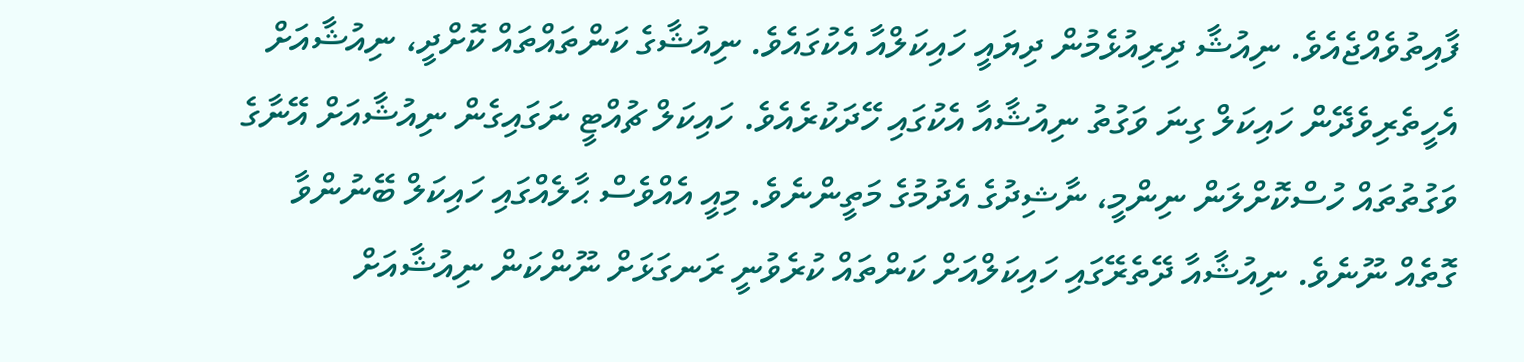ފާއިތުވެއްޖެއެވެ. ނިއުޝާ ދިރިއުޅެމުން ދިޔައީ ހައިކަލްއާ އެކުގައެވެ. ނިއުޝާގެ ކަންތައްތައް ކޮށްދީ، ނިއުޝާއަށް އެހީތެރިވެދޭން ހައިކަލް ގިނަ ވަގުތު ނިއުޝާއާ އެކުގައި ހޭދަކުރެއެވެ. ހައިކަލް ޗުއްޓީ ނަގައިގެން ނިއުޝާއަށް އޭނާގެ ވަގުތުތައް ހުސްކޮށްލަން ނިންމީ، ނާޝިދުގެ އެދުމުގެ މަތީންނެވެ. މިއީ އެއްވެސް ޙާލެއްގައި ހައިކަލް ބޭނުންވާ ގޮތެއް ނޫނެވެ. ނިއުޝާއާ ދޭތެރޭގައި ހައިކަލްއަށް ކަންތައް ކުރެވުނީ ރަނގަޅަށް ނޫންކަން ނިއުޝާއަށް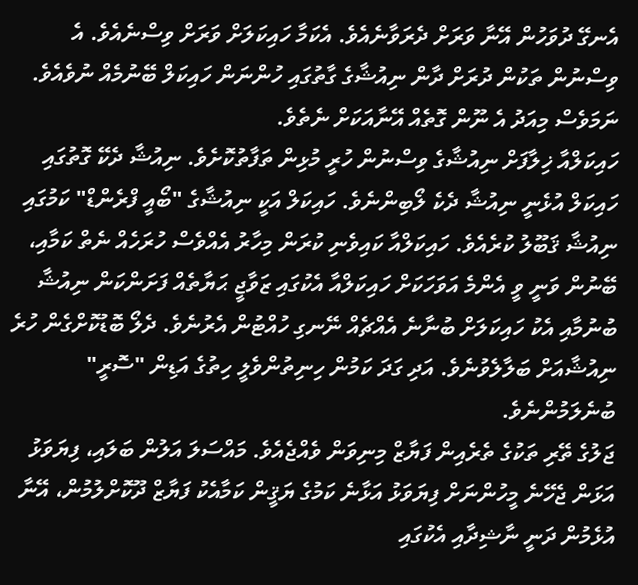އެނގޭ ދުވަހުން އޭނާ ވަރަށް ދެރަވާނެއެވެ. އެކަމާ ހައިކަލަށް ވަރަށް ވިސްނެއެވެ. އެ ވިސްނުން ތަކުން ދުރަށް ދާން ނިއުޝާގެ ގާތުގައި ހުންނަން ހައިކަލް ބޭނުމެއް ނުވެއެވެ. ނަމަވެސް މިއަދު އެ ނޫން ގޮތެއް އޭނާއަކަށް ނެތެވެ.
ހައިކަލްއާ ޚިލާފަށް ނިއުޝާގެ ވިސްނުން ހުރީ މުޅިން ތަފާތުކޮށެވެ. ނިއުޝާ ދެކޭ ގޮތުގައި ހައިކަލް އުޅެނީ ނިއުޝާ ދެކެ ލޯބިންނެވެ. ހައިކަލް އަކީ ނިއުޝާގެ "ބޯއީ ފްރެންޑް" ކަމުގައި ނިއުޝާ ޤަބޫލު ކުރެއެވެ. ހައިކަލްއާ ކައިވެނި ކުރަން މިހާރު އެއްވެސް ހުރަހެއް ނެތް ކަމާއި، ބޭނުން ވަނީ ވީ އެންމެ އަވަހަކަށް ހައިކަލްއާ އެކުގައި ޒަވާޖީ ޙަޔާތެއް ފަށަންކަން ނިއުޝާ ބުނުމާއި އެކު ހައިކަލަށް ބުނާނެ އެއްޗެއް ނޭނގި ހުއްޓުން އެރުނެވެ. ދެލޯ ބޮޑުކޮށްގެން ހުރެ ނިއުޝާއަށް ބަލާލެވުނެވެ. އަދި ގަދަ ކަމުން ހިނިތުންވެލީ ހިތުގެ އަޑިން "ސޮރީ" ބުނެލަމުންނެވެ.
ޖަލުގެ ތޭރި ތަކުގެ ތެރެއިން ފަޔާޒް މިނިވަން ވެއްޖެއެވެ. މައްސަލަ އަލުން ބަލައި، ފިޔަވަޅު އަޅަން ޖެހޭނެ މީހުންނަށް ފިޔަވަޅު އަޅާނެ ކަމުގެ ޔަޤީން ކަމާއެކު ފަޔާޒް ދޫކޮށްލުމުން، އޭނާ އުޅެމުން ދަނީ ނާޝިދާއި އެކުގައި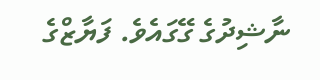ނާޝިދުގެ ގޭގައެވެ. ފަޔާޒްގެ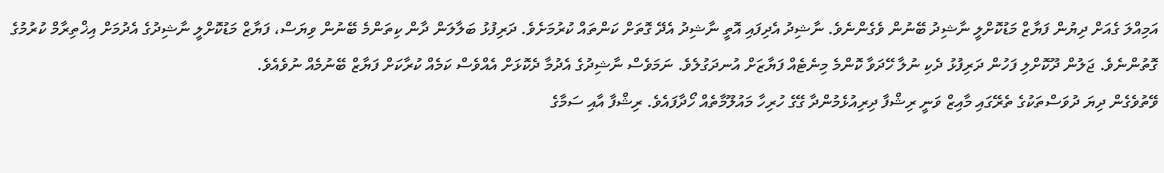އަމިއްލަ ގެއަށް ދިޔުން ފަޔާޒް މަޑުކޮށްލީ ނާޝިދު ބޭނުން ވެގެންނެވެ. ނާޝިދު އެދިފައި އޮތީ ނާޝިދު އެދޭ ގޮތަށް ކަންތައް ކުރުމަށެވެ. ދަރިފުޅު ބަލާލަން ދާން ކިތަންމެ ބޭނުން ވިޔަސް، ފަޔާޒް މަޑުކޮށްލީ ނާޝިދުގެ އެދުމަށް އިޚްތިރާމް ކުރުމުގެ ގޮތުންނެވެ. ޖަލުން ދޫކޮށްލި ފަހުން ދަރިފުޅު ދެކި ނުލާ ހޭދަވާ ކޮންމެ މިނެޓެއް ފަޔާޒަށް އުނދަގުލެވެ. ނަމަވެސް ނާޝިދުގެ އެދުމާ ދެކޮޅަށް އެއްވެސް ކަމެއް ކުރާކަށް ފަޔާޒް ބޭނުމެއް ނުވެއެވެ.
ވޭތުވެގެން ދިޔަ ދުވަސްތަކުގެ ތެރޭގައި މާއިޒް ވަނީ ރިޝްފާ ދިރިއުޅެމުންދާ ގޭގެ ހުރިހާ މައުލޫމާތެއް ހޯދާފައެވެ. ރިޝްފާ އާއި ސަމާގެ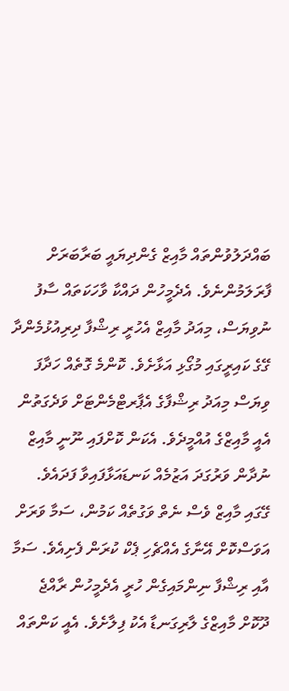ބައްދަލުވުންތައް މާއިޒް ގެންދިޔައީ ބަރާބަރަށް ފާރަލަމުންނެވެ. އެދެމީހުން ދައްކާ ވާހަކަތައް ސާފު ނުވިޔަސް، މިއަދު މާއިޒް އެހުރީ ރިޝްފާ ދިރިއުޅުމެންދާ ގޭގެ ކައިރީގައި މުގޯޅި އަޅާށެވެ. ކޮންމެ ގޮތެއް ހަދާފަ ވިޔަސް މިއަދު ރިޝްފާގެ އެޕާރޓްމެންޓަށް ވަދެގަތުން އެއީ މާއިޒްގެ އުއްމީދެވެ. އެކަން ކޮށްފައި ނޫނީ މާއިޒް ނުދާން ވަރުގަދަ އަޒުމެއް ކަނޑައަޅާފައިވާ ފަދައެވެ.
ގޭގައި މާއިޒް ވެސް ނެތް ވަގުތެއް ކަމުން، ސަމާ ވަރަށް އަވަސްކޮށް އޭނާގެ އެއްޗެހި ޕެކް ކުރަން ފެށިއެވެ. ސަމާ އާއި ރިޝްފާ ނިންމައިގެން ހުރީ އެދެމީހުން ރާއްޖެ ދޫކޮށް މާއިޒްގެ ލާރިގަނޑާ އެކު ފިލާށެވެ. އެއީ ކަންތައް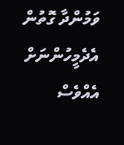ވަމުންދާ ގޮތުން އެދެމީހުންނަށް އެއްވެސް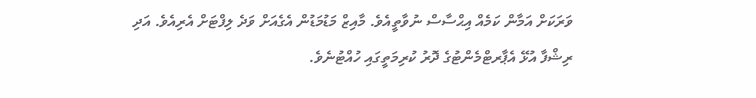ވަރަކަށް އަމާން ކަމެއް އިޙްސާސް ނުވާތީއެވެ. މާއިޒް މަޑުމަޑުން އެގެއަށް ވަދެ ލިފްޓަށް އެރިއެވެ. އަދި ރިޝްފާ އުޅޭ އެޕާރޓްމެންޓުގެ ދޮރު ކުރިމަތީގައި ހުއްޓުނެވެ.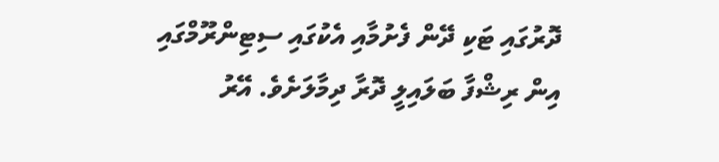ދޮރުގައި ޓަކި ދޭން ފެށުމާއި އެކުގައި ސިޓިންރޫމްގައި އިން ރިޝްފާ ބަލައިލީ ދޮރާ ދިމާލަށެވެ. އޭރު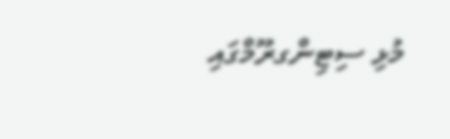މުޅި ސިޓިންގރޫމްގައި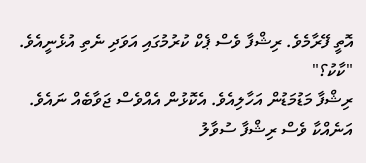އޮތީ ފޭރާމެވެ. ރިޝްފާ ވެސް ޕެކް ކުރުމުގައި އަވަދި ނެތި އުޅެނީއެވެ.
"ކާކު؟"
ރިޝްފާ މަޑުމަޑުން އަހާލިއެވެ. އެކޮޅުން އެއްވެސް ޖަވާބެއް ނައެވެ. އަނެއްކާ ވެސް ރިޝްފާ ސުވާލު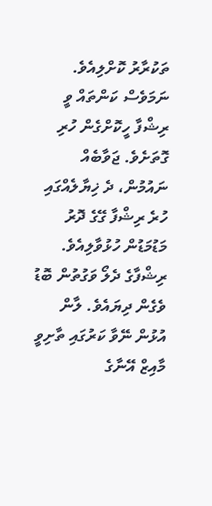ތަކުރާރު ކޮށްލިއެވެ. ނަމަވެސް ކަންތައް ވީ ރިޝްފާ ހީކޮށްގެން ހުރި ގޮތަށެވެ. ޖަވާބެއް ނައުމުން، ދެ ޚިޔާލެއްގައި ހުރެ ރިޝްފާ ގޭގެ ދޮރު މަޑުމަޑުން ހުޅުވާލިއެވެ. ރިޝްފާގެ ދެލޯ ވަގުތުން ބޮޑު ވެގެން ދިޔައެވެ. ލާން އުޅުން ނޭވާ ކަރުގައި ތާށިވީ މާއިޒް އޭނާގެ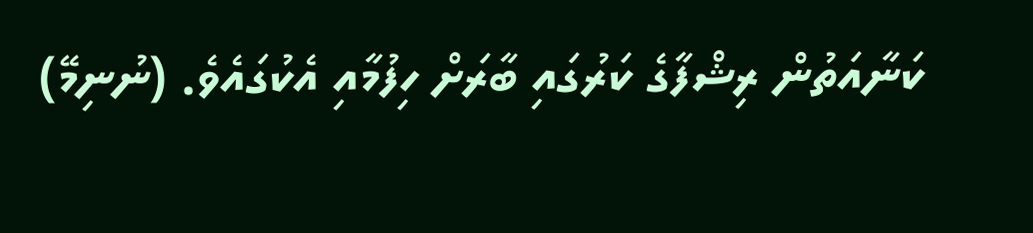ކަނާއަތުން ރިޝްފާގެ ކަރުގައި ބާރަށް ހިފުމާއި އެކުގައެވެ. (ނުނިމޭ)